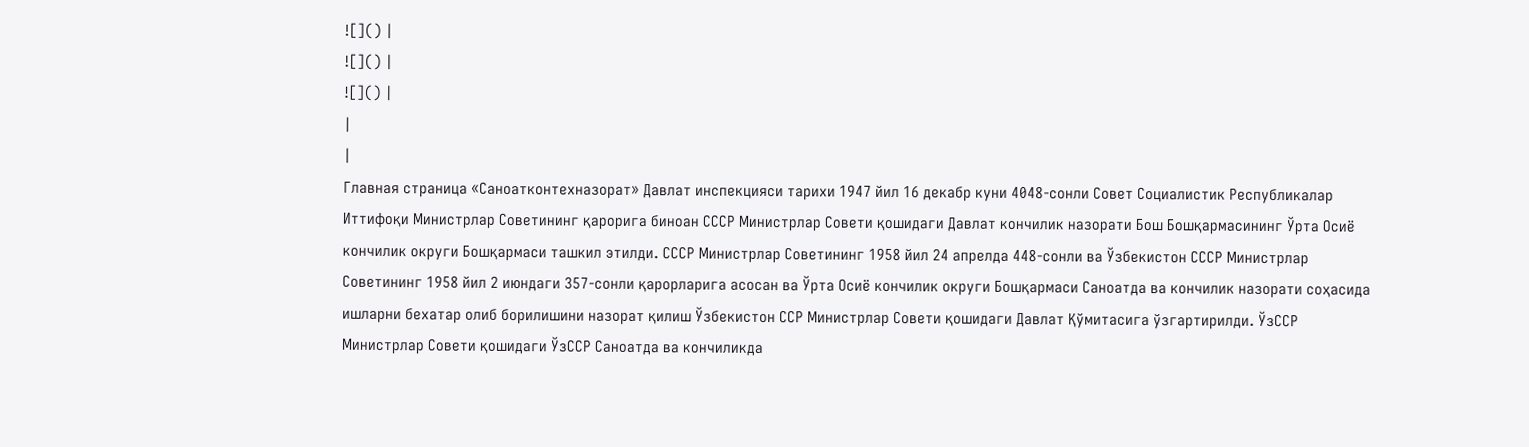![]() |
![]() |
![]() |
|
|
Главная страница «Саноатконтехназорат» Давлат инспекцияси тарихи 1947 йил 16 декабр куни 4048-сонли Совет Социалистик Республикалар Иттифоқи Министрлар Советининг қарорига биноан СССР Министрлар Совети қошидаги Давлат кончилик назорати Бош Бошқармасининг Ўрта Осиё кончилик округи Бошқармаси ташкил этилди. СССР Министрлар Советининг 1958 йил 24 апрелда 448-сонли ва Ўзбекистон СССР Министрлар Советининг 1958 йил 2 июндаги 357-сонли қарорларига асосан ва Ўрта Осиё кончилик округи Бошқармаси Саноатда ва кончилик назорати соҳасида ишларни бехатар олиб борилишини назорат қилиш Ўзбекистон ССР Министрлар Совети қошидаги Давлат Қўмитасига ўзгартирилди. ЎзССР Министрлар Совети қошидаги ЎзССР Саноатда ва кончиликда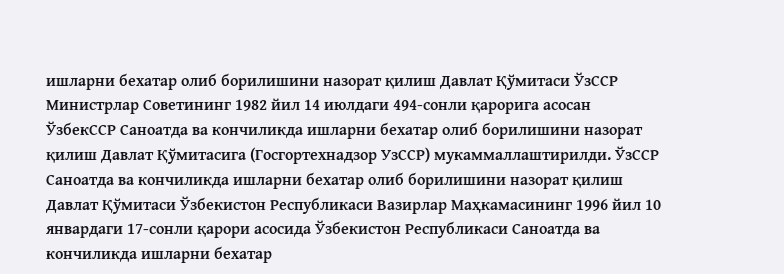ишларни бехатар олиб борилишини назорат қилиш Давлат Қўмитаси ЎзССР Министрлар Советининг 1982 йил 14 июлдаги 494-сонли қарорига асосан ЎзбекССР Саноатда ва кончиликда ишларни бехатар олиб борилишини назорат қилиш Давлат Қўмитасига (Госгортехнадзор УзССР) мукаммаллаштирилди. ЎзССР Саноатда ва кончиликда ишларни бехатар олиб борилишини назорат қилиш Давлат Қўмитаси Ўзбекистон Республикаси Вазирлар Маҳкамасининг 1996 йил 10 январдаги 17-сонли қарори асосида Ўзбекистон Республикаси Саноатда ва кончиликда ишларни бехатар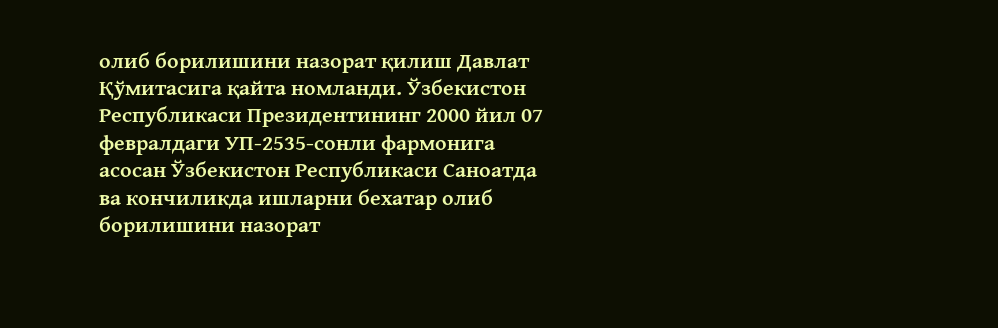олиб борилишини назорат қилиш Давлат Қўмитасига қайта номланди. Ўзбекистон Республикаси Президентининг 2000 йил 07 февралдаги УП-2535-сонли фармонига асосан Ўзбекистон Республикаси Саноатда ва кончиликда ишларни бехатар олиб борилишини назорат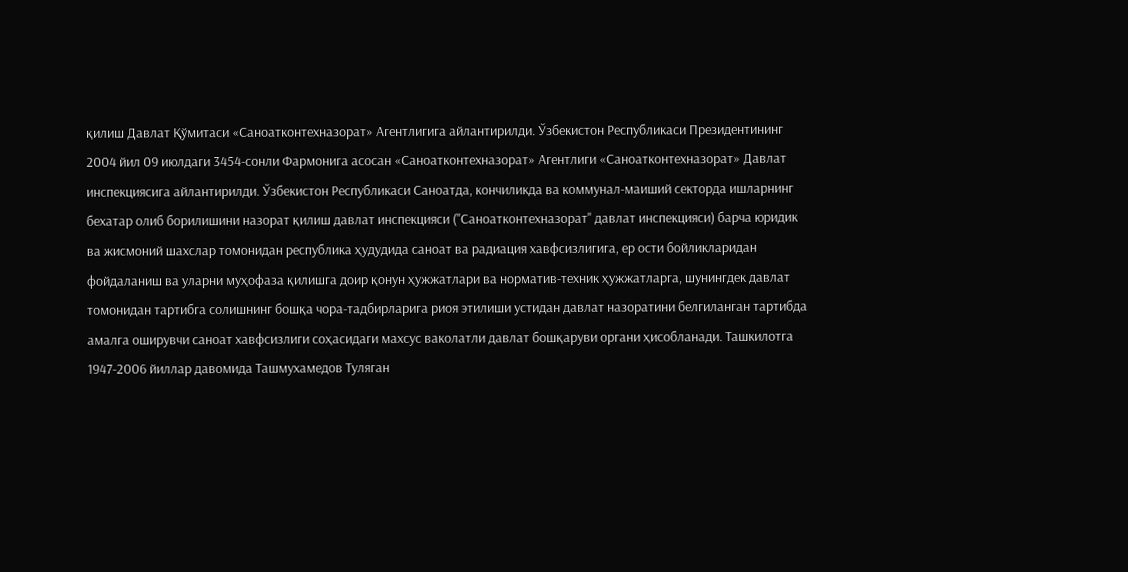қилиш Давлат Қўмитаси «Саноатконтехназорат» Агентлигига айлантирилди. Ўзбекистон Республикаси Президентининг 2004 йил 09 июлдаги 3454-сонли Фармонига асосан «Саноатконтехназорат» Агентлиги «Саноатконтехназорат» Давлат инспекциясига айлантирилди. Ўзбекистон Республикаси Саноатда, кончиликда ва коммунал-маиший секторда ишларнинг бехатар олиб борилишини назорат қилиш давлат инспекцияси ("Саноатконтехназорат" давлат инспекцияси) барча юридик ва жисмоний шахслар томонидан республика ҳудудида саноат ва радиация хавфсизлигига, ер ости бойликларидан фойдаланиш ва уларни муҳофаза қилишга доир қонун ҳужжатлари ва норматив-техник ҳужжатларга, шунингдек давлат томонидан тартибга солишнинг бошқа чора-тадбирларига риоя этилиши устидан давлат назоратини белгиланган тартибда амалга оширувчи саноат хавфсизлиги соҳасидаги махсус ваколатли давлат бошқаруви органи ҳисобланади. Ташкилотга 1947-2006 йиллар давомида Ташмухамедов Туляган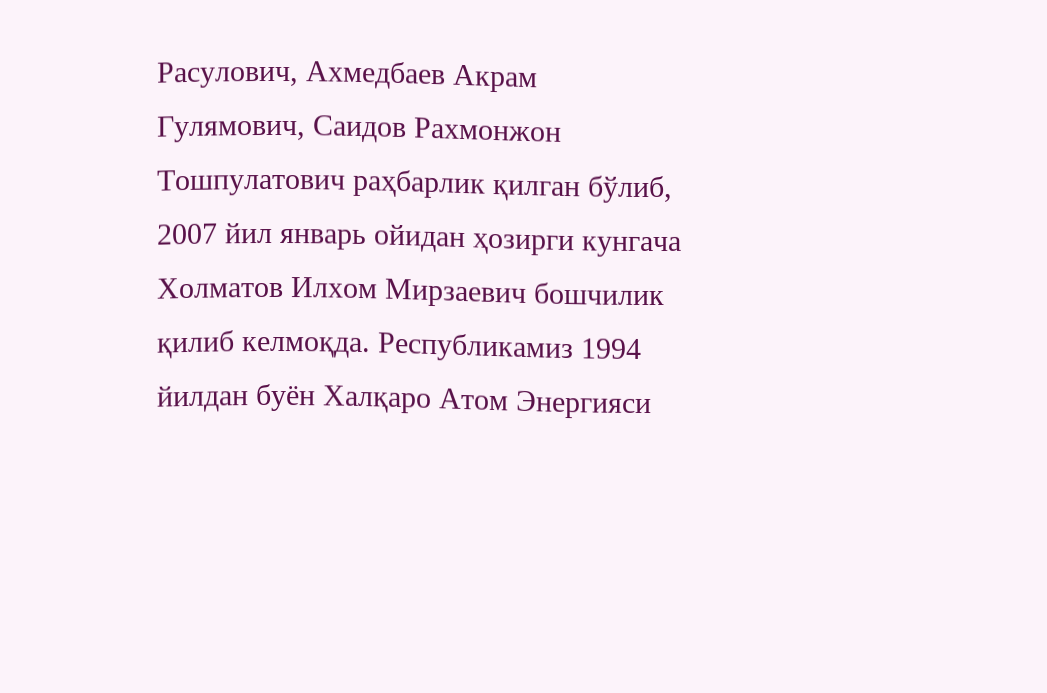Расулович, Ахмедбаев Акрам Гулямович, Саидов Рахмонжон Тошпулатович раҳбарлик қилган бўлиб, 2007 йил январь ойидан ҳозирги кунгача Холматов Илхом Мирзаевич бошчилик қилиб келмоқда. Республикамиз 1994 йилдан буён Халқаро Атом Энергияси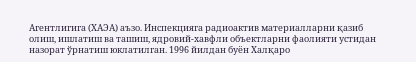Агентлигига (ХАЭА) аъзо. Инспекцияга радиоактив материалларни қазиб олиш, ишлатиш ва ташиш, ядровий-хавфли объектларни фаолияти устидан назорат ўрнатиш юклатилган. 1996 йилдан буён Халқаро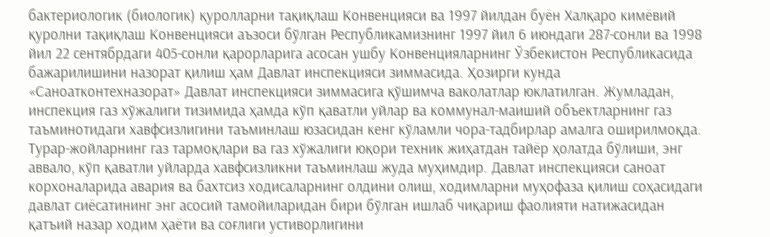бактериологик (биологик) қуролларни тақиқлаш Конвенцияси ва 1997 йилдан буён Халқаро кимёвий қуролни тақиқлаш Конвенцияси аъзоси бўлган Республикамизнинг 1997 йил 6 июндаги 287-сонли ва 1998 йил 22 сентябрдаги 405-сонли қарорларига асосан ушбу Конвенцияларнинг Ўзбекистон Республикасида бажарилишини назорат қилиш ҳам Давлат инспекцияси зиммасида. Ҳозирги кунда «Саноатконтехназорат» Давлат инспекцияси зиммасига қўшимча ваколатлар юклатилган. Жумладан, инспекция газ хўжалиги тизимида ҳамда кўп қаватли уйлар ва коммунал-маиший объектларнинг газ таъминотидаги хавфсизлигини таъминлаш юзасидан кенг кўламли чора-тадбирлар амалга оширилмоқда. Турар-жойларнинг газ тармоқлари ва газ хўжалиги юқори техник жиҳатдан тайёр ҳолатда бўлиши, энг аввало, кўп қаватли уйларда хавфсизликни таъминлаш жуда муҳимдир. Давлат инспекцияси саноат корхоналарида авария ва бахтсиз ходисаларнинг олдини олиш, ходимларни муҳофаза қилиш соҳасидаги давлат сиёсатининг энг асосий тамойиларидан бири бўлган ишлаб чиқариш фаолияти натижасидан қатъий назар ходим ҳаёти ва соғлиги устиворлигини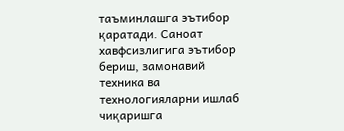таъминлашга эътибор қаратади. Саноат хавфсизлигига эътибор бериш, замонавий техника ва технологияларни ишлаб чиқаришга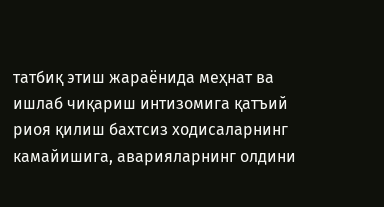татбиқ этиш жараёнида меҳнат ва ишлаб чиқариш интизомига қатъий риоя қилиш бахтсиз ходисаларнинг камайишига, аварияларнинг олдини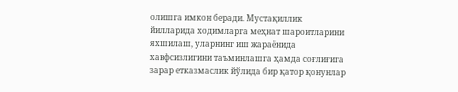олишга имкон беради. Мустақиллик йилларида ходимларга меҳнат шароитларини яхшилаш, уларнинг иш жараёнида хавфсизлигини таъминлашга ҳамда соғлиғига зарар етказмаслик йўлида бир қатор қонунлар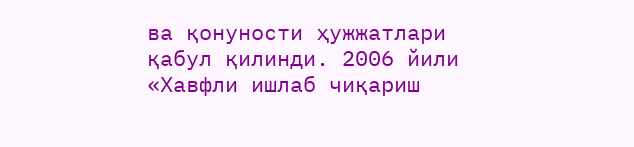ва қонуности ҳужжатлари қабул қилинди. 2006 йили «Хавфли ишлаб чиқариш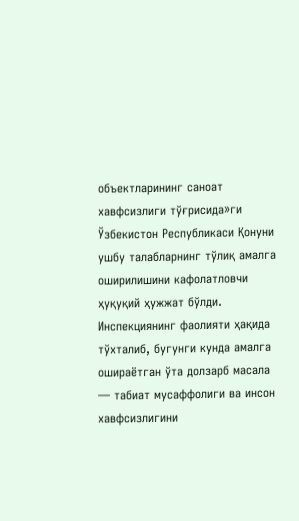объектларининг саноат хавфсизлиги тўғрисида»ги Ўзбекистон Республикаси Қонуни ушбу талабларнинг тўлиқ амалга оширилишини кафолатловчи ҳуқуқий ҳужжат бўлди. Инспекциянинг фаолияти ҳақида тўхталиб, бугунги кунда амалга ошираётган ўта долзарб масала — табиат мусаффолиги ва инсон хавфсизлигини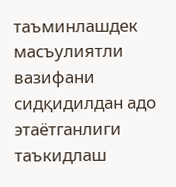таъминлашдек масъулиятли вазифани сидқидилдан адо этаётганлиги таъкидлаш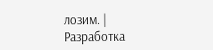лозим. |
Разработка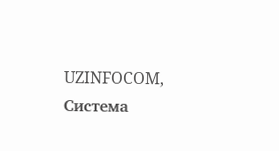UZINFOCOM, Система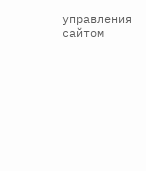управления сайтом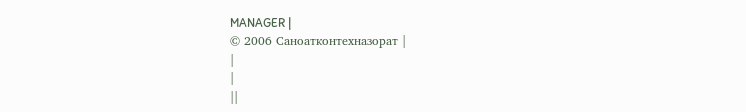MANAGER |
© 2006 Саноатконтехназорат |
|
|
||